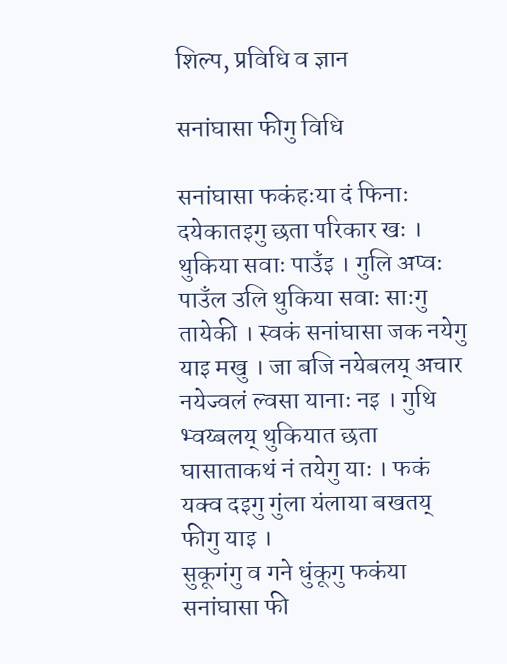शिल्प, प्रविधि व ज्ञान

सनांघासा फीगु विधि

सनांघासा फकंहःया दं फिनाः दयेकातइगु छता परिकार खः । थुकिया सवाः पाउँइ । गुलि अप्वः पाउँल उलि थुकिया सवाः साःगु तायेकी । स्वकं सनांघासा जक नयेगु याइ मखु । जा बजि नयेबलय् अचार नयेज्वलं ल्वसा यानाः नइ । गुथि भ्वय्बलय् थुकियात छता घासाताकथं नं तयेगु याः । फकं यक्व दइगु गुंला यंलाया बखतय् फीगु याइ ।
सुकूगंगु व गने धुंकूगु फकंया सनांघासा फी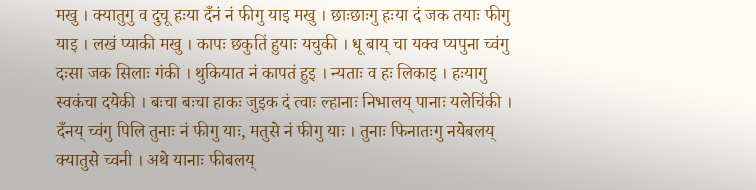मखु । क्यातुगु व दुचू हःया दँनं नं फीगु याइ मखु । छाःछाःगु हःया दं जक तयाः फीगु याइ । लखं प्याकी मखु । कापः छकुतिं हुयाः यचुकी । धू बाय् चा यक्व प्यपुना च्वंगु दःसा जक सिलाः गंकी । थुकियात नं कापतं हुइ । न्यताः व हः लिकाइ । हःयागु स्वकंचा दयेकी । बःचा बःचा हाकः जुइक दं त्वाः ल्हानाः निभालय् पानाः यलेचिंकी । दँनय् च्वंगु पिलि तुनाः नं फीगु याः, मतुसे नं फीगु याः । तुनाः फिनातःगु नयेबलय् क्यातुसे च्वनी । अथे यानाः फीबलय्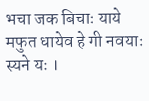भचा जक बिचाः याये मफुत धायेव हे गी नवयाः स्यने यः ।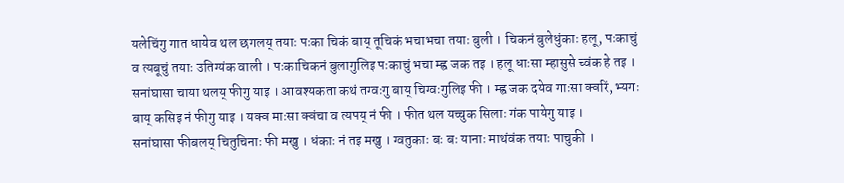यलेचिंगु गात धायेव थल छगलय् तयाः पःका चिकं बाय् तूचिकं भचाभचा तयाः बुली । चिकनं बुलेधुंकाः हलू, पःकाचुं व त्यबूचुं तयाः उतिग्यंक वाली । पःकाचिकनं बुलागुलिइ पःकाचुं भचा म्ह्व जक तइ । हलू धाःसा म्हासुसे च्वंक हे तइ ।
सनांघासा चाया थलय् फीगु याइ । आवश्यकता कथं तग्वःगु बाय् चिग्वःगुलिइ फी । म्ह्व जक दयेव गाःसा क्वरिं, भ्यगः बाय् कसिइ नं फीगु याइ । यक्व माःसा क्वंचा व त्यपय् नं फी । फीत थल यच्चुक सिलाः गंक पायेगु याइ ।
सनांघासा फीबलय् चितुचिनाः फी मखु । धंकाः नं तइ मखु । ग्वतुकाः बः बः यानाः माथंवंक तयाः पाचुकी ।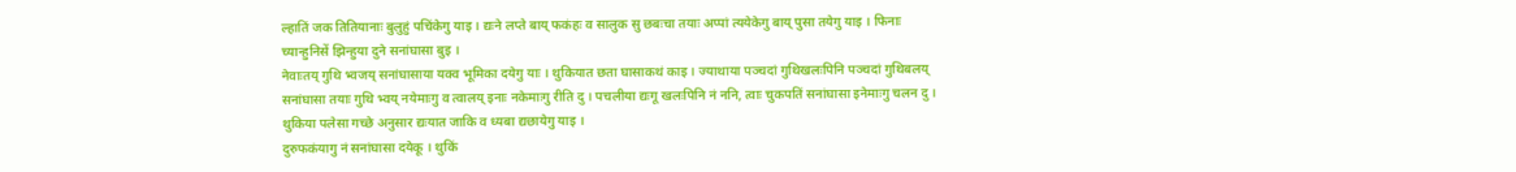ल्हातिं जक तितियानाः बुलुहुं पचिंकेगु याइ । द्यःने लप्ते बाय् फकंहः व सालुक सु छबःचा तयाः अप्पां त्ययेकेगु बाय् पुसा तयेगु याइ । फिनाः च्यान्हुनिसें झिन्हुया दुने सनांघासा बुइ ।
नेवाःतय् गुथि भ्वजय् सनांघासाया यक्व भूमिका दयेगु याः । थुकियात छता घासाकथं काइ । ज्याथाया पञ्चदां गुथिखलःपिनि पञ्चदां गुथिबलय् सनांघासा तयाः गुथि भ्वय् नयेमाःगु व त्वालय् इनाः नकेमाःगु रीति दु । पचलीया द्यःगू खलःपिनि नं ननि, त्वाः चुकपतिं सनांघासा इनेमाःगु चलन दु । थुकिया पलेसा गच्छे अनुसार द्यःयात जाकि व ध्यबा द्यछायेगु याइ ।
दुरुफकंयागु नं सनांघासा दयेकू । थुकिं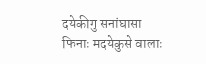दयेकीगु सनांघासा फिनाः मदयेकुसे वालाः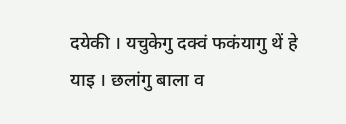दयेकी । यचुकेगु दक्वं फकंयागु थें हे याइ । छलांगु बाला व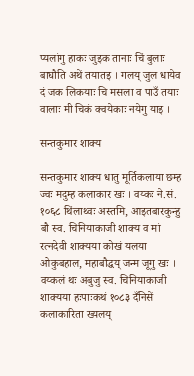प्यलांगु हाकः जुइक तानाः चिं बुलाः बाघौति अथें तयातइ । गलय् जुल धायेव दं जक लिकयाः चि मसला व पाउँ तयाः वालाः मी चिकं क्वयेकाः नयेगु याइ ।

सन्तकुमार शाक्य

सन्तकुमार शाक्य धातु मूर्तिकलाया छम्ह ज्वः मदुम्ह कलाकार खः । वय्कः ने.सं. १०६८ थिंलाथ्वः अस्तमि, आइतबारकुन्हु बौ स्व. चिनियाकाजी शाक्य व मां रत्नदेवी शाक्यया कोखं यलया ओकुबहाल, महाबौद्धय् जन्म जूगु खः । वय्कलं थः अबुजु स्व. चिनियाकाजी शाक्यया हःपाःकथं १०८३ दँनिसें कलाकारिता ख्यलय्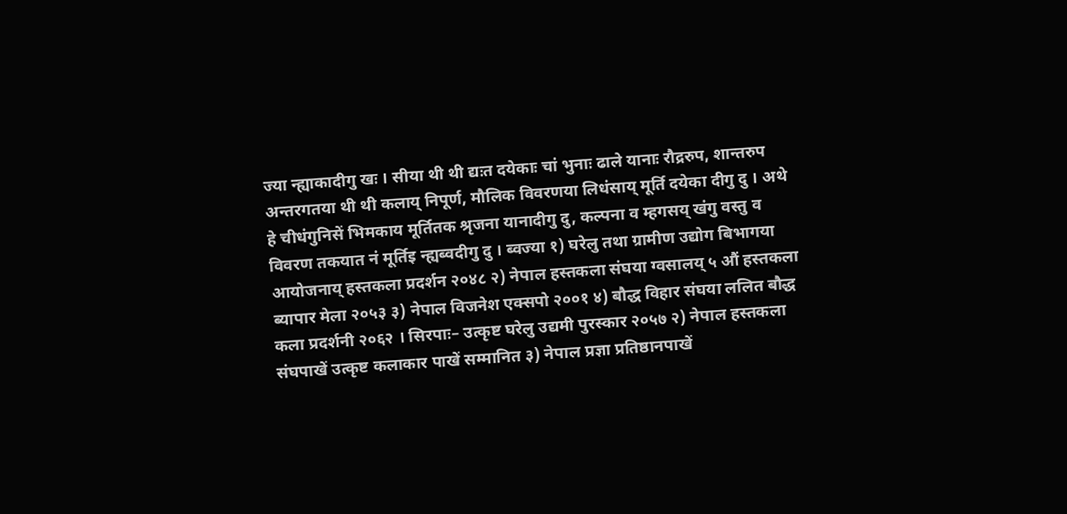ज्या न्ह्याकादीगु खः । सीया थी थी द्यःत दयेकाः चां भुनाः ढाले यानाः रौद्ररुप, शान्तरुप अन्तरगतया थी थी कलाय् निपूर्ण, मौलिक विवरणया लिधंसाय् मूर्ति दयेका दीगु दु । अथे हे चीधंगुनिसें भिमकाय मूर्तितक श्रृजना यानादीगु दु, कल्पना व म्हगसय् खंगु वस्तु व विवरण तकयात नं मूर्तिइ न्ह्यब्वदीगु दु । ब्वज्या १) घरेलु तथा ग्रामीण उद्योग बिभागया आयोजनाय् हस्तकला प्रदर्शन २०४८ २) नेपाल हस्तकला संघया ग्वसालय् ५ औं हस्तकला ब्यापार मेला २०५३ ३) नेपाल विजनेश एक्सपो २००१ ४) बौद्ध विहार संघया ललित बौद्ध कला प्रदर्शनी २०६२ । सिरपाः– उत्कृष्ट घरेलु उद्यमी पुरस्कार २०५७ २) नेपाल हस्तकला संघपाखें उत्कृष्ट कलाकार पाखें सम्मानित ३) नेपाल प्रज्ञा प्रतिष्ठानपाखें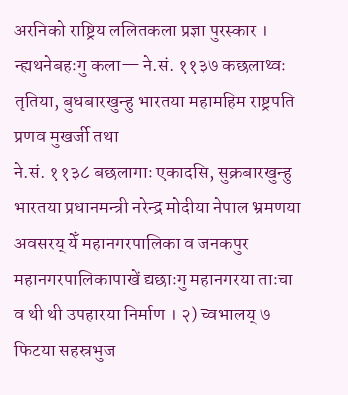अरनिको राष्ट्रिय ललितकला प्रज्ञा पुरस्कार । न्ह्यथनेबहःगु कला— ने.सं. ११३७ कछलाथ्वः तृतिया, बुधबारखुन्हु भारतया महामहिम राष्ट्रपति प्रणव मुखर्जी तथा
ने.सं. ११३८ बछलागाः एकादसि, सुक्रबारखुन्हु भारतया प्रधानमन्त्री नरेन्द्र मोदीया नेपाल भ्रमणया अवसरय् येँ महानगरपालिका व जनकपुर महानगरपालिकापाखें द्यछाःगु महानगरया ताःचा व थी थी उपहारया निर्माण । २) च्वभालय् ७ फिटया सहस्रभुज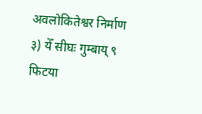अवलोकितेश्वर निर्माण ३) येँ सीघः गुम्बाय् ९ फिटया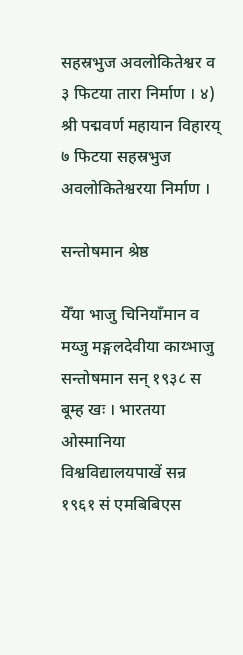सहस्रभुज अवलोकितेश्वर व ३ फिटया तारा निर्माण । ४) श्री पद्मवर्ण महायान विहारय् ७ फिटया सहस्रभुज अवलोकितेश्वरया निर्माण ।

सन्तोषमान श्रेष्ठ

येँया भाजु चिनियाँमान व मय्जु मङ्गलदेवीया काय्भाजु सन्तोषमान सन् १९३८ स बूम्ह खः । भारतया ओस्मानिया विश्वविद्यालयपाखें सन्र १९६१ सं एमबिबिएस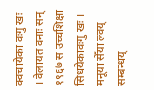क्वचायेका वःगु खः । वेलायत वनाः सन् १९६७ स उच्चशिक्षा सिधयेकावःगु खः । मनूया सेँया ल्वय् सम्बन्धय्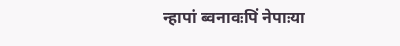न्हापां ब्वनावःपिं नेपाःया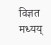विज्ञत मध्यय्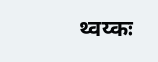थ्वय्कः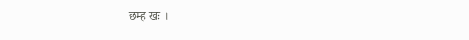छम्ह खः ।